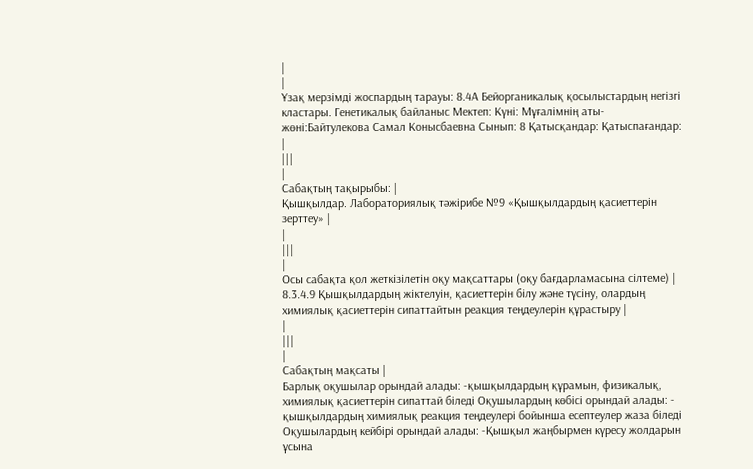|
|
Ұзақ мерзімді жоспардың тарауы: 8.4А Бейорганикалық қосылыстардың негізгі кластары. Генетикалық байланыс Мектеп: Күні: Мұғалімнің аты-жөні:Байтулекова Самал Конысбаевна Сынып: 8 Қатысқандар: Қатыспағандар: |
|||
|
Сабақтың тақырыбы: |
Қышқылдар. Лабораториялық тәжірибе №9 «Қышқылдардың қасиеттерін зерттеу» |
|
|||
|
Осы сабақта қол жеткізілетін оқу мақсаттары (оқу бағдарламасына сілтеме) |
8.3.4.9 Қышқылдардың жіктелуін, қасиеттерін білу және түсіну, олардың химиялық қасиеттерін сипаттайтын реакция теңдеулерін құрастыру |
|
|||
|
Сабақтың мақсаты |
Барлық оқушылар орындай алады: -қышқылдардың құрамын, физикалық, химиялық қасиеттерін сипаттай біледі Оқушылардың көбісі орындай алады: - қышқылдардың химиялық реакция теңдеулері бойынша есептеулер жаза біледі Оқушылардың кейбірі орындай алады: -Қышқыл жаңбырмен күресу жолдарын ұсына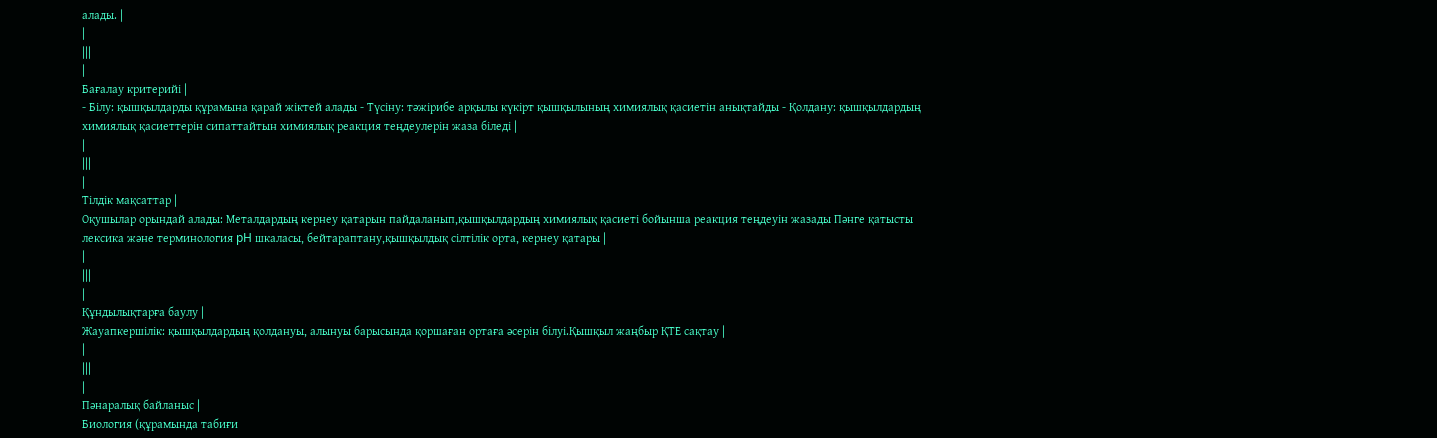алады. |
|
|||
|
Бағалау критерийі |
- Білу: қышқылдарды құрамына қарай жіктей алады - Түсіну: тәжірибе арқылы күкірт қышқылының химиялық қасиетін анықтайды - Қолдану: қышқылдардың химиялық қасиеттерін сипаттайтын химиялық реакция теңдеулерін жаза біледі |
|
|||
|
Тілдік мақсаттар |
Оқушылар орындай алады: Металдардың кернеу қатарын пайдаланып,қышқылдардың химиялық қасиеті бойынша реакция теңдеуін жазады Пәнге қатысты лексика және терминология pH шкаласы, бейтараптану,қышқылдық сілтілік орта, кернеу қатары |
|
|||
|
Құндылықтарға баулу |
Жауапкершілік: қышқылдардың қолдануы, алынуы барысында қоршаған ортаға әсерін білуі.Қышқыл жаңбыр ҚТЕ сақтау |
|
|||
|
Пəнаралық байланыс |
Биология (құрамында табиғи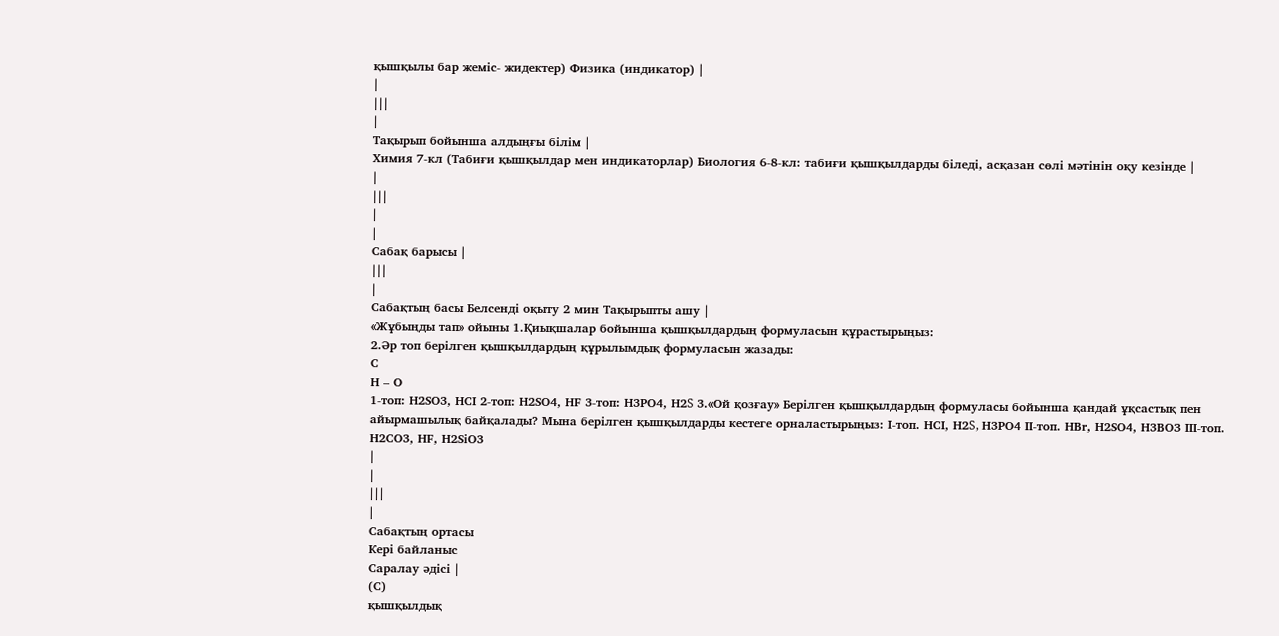қышқылы бар жеміс- жидектер) Физика (индикатор) |
|
|||
|
Тақырып бойынша алдыңғы білім |
Химия 7-кл (Табиғи қышқылдар мен индикаторлар) Биология 6-8-кл: табиғи қышқылдарды біледі, асқазан сөлі мәтінін оқу кезінде |
|
|||
|
|
Сабақ барысы |
|||
|
Сабақтың басы Белсенді оқыту 2 мин Тақырыпты ашу |
«Жұбыңды тап» ойыны 1.Қиықшалар бойынша қышқылдардың формуласын құрастырыңыз:
2.Әр топ берілген қышқылдардың құрылымдық формуласын жазады:
С
Н – О
1-топ: Н2SО3, НСІ 2-топ: Н2SО4, НF 3-топ: Н3РО4, Н2S 3.«Ой қозғау» Берілген қышқылдардың формуласы бойынша қандай ұқсастық пен айырмашылық байқалады? Мына берілген қышқылдарды кестеге орналастырыңыз: І-топ. НСІ, Н2S, Н3РО4 ІІ-топ. НВr, Н2SО4, Н3ВО3 ІІІ-топ. Н2СО3, НF, Н2SіО3
|
|
|||
|
Сабақтың ортасы
Кері байланыс
Саралау әдісі |
(С)
қышқылдық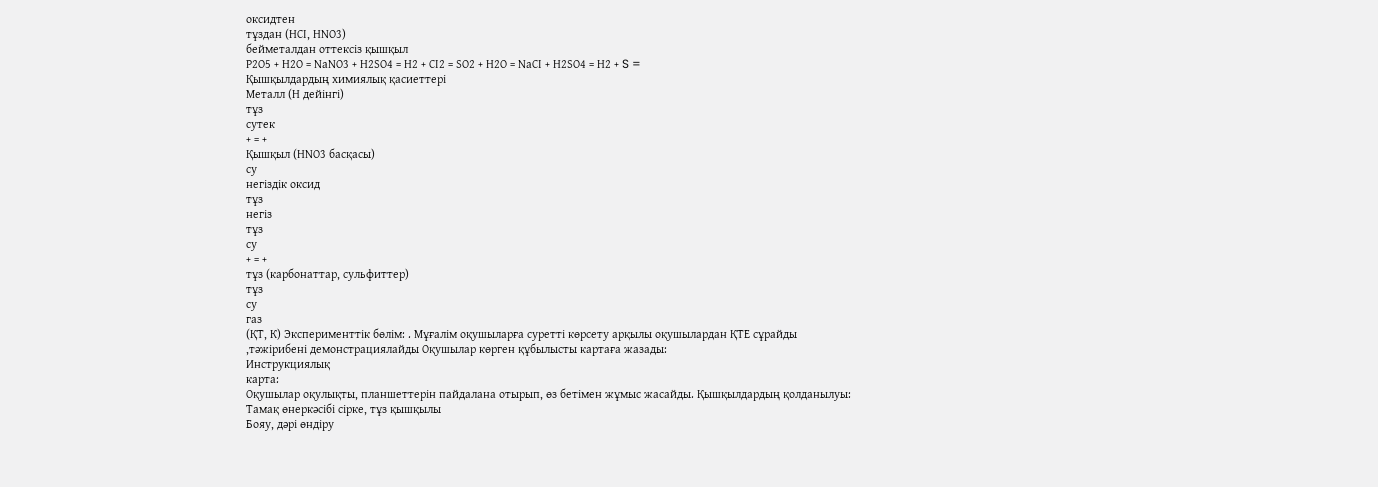оксидтен
тұздан (НСІ, НNО3)
бейметалдан оттексіз қышқыл
Р2О5 + Н2О = NаNО3 + Н2SО4 = Н2 + СІ2 = SО2 + Н2О = NаСІ + Н2SО4 = Н2 + S =
Қышқылдардың химиялық қасиеттері
Металл (Н дейінгі)
тұз
сутек
+ = +
Қышқыл (НNО3 басқасы)
су
негіздік оксид
тұз
негіз
тұз
су
+ = +
тұз (карбонаттар, сульфиттер)
тұз
су
газ
(ҚТ, К) Эксперименттік бөлім: . Мұғалім оқушыларға суретті көрсету арқылы оқушылардан ҚТЕ сұрайды ,тәжірибені демонстрациялайды Оқушылар көрген құбылысты картаға жазады:
Инструкциялық
карта:
Оқушылар оқулықты, планшеттерін пайдалана отырып, өз бетімен жұмыс жасайды. Қышқылдардың қолданылуы:
Тамақ өнеркәсібі сірке, тұз қышқылы
Бояу, дәрі өндіру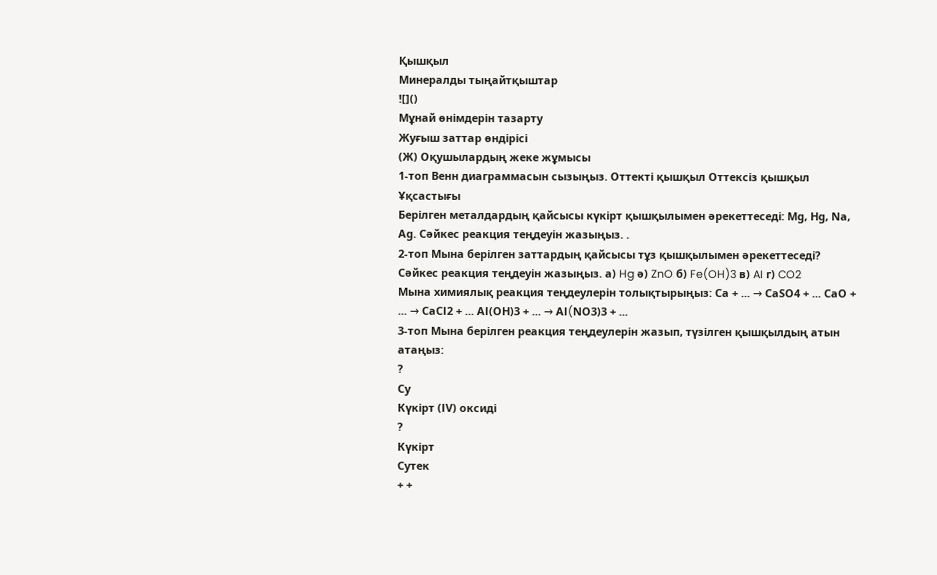Қышқыл
Минералды тыңайтқыштар
![]()
Мұнай өнімдерін тазарту
Жуғыш заттар өндірісі
(Ж) Оқушылардың жеке жұмысы
1-топ Венн диаграммасын сызыңыз. Оттекті қышқыл Оттексіз қышқыл Ұқсастығы
Берілген металдардың қайсысы күкірт қышқылымен әрекеттеседі: Мg, Нg, Nа, Аg. Сәйкес реакция теңдеуін жазыңыз. .
2-топ Мына берілген заттардың қайсысы тұз қышқылымен әрекеттеседі? Сәйкес реакция теңдеуін жазыңыз. а) Hg ә) ZnO б) Fe(OH)3 в) AI г) CO2
Мына химиялық реакция теңдеулерін толықтырыңыз: Са + ... → СаSО4 + ... СаО + ... → СаСІ2 + ... АІ(ОН)3 + ... → АІ(NО3)3 + ...
3-топ Мына берілген реакция теңдеулерін жазып, түзілген қышқылдың атын атаңыз:
?
Су
Күкірт (ІV) оксиді
?
Күкірт
Сутек
+ +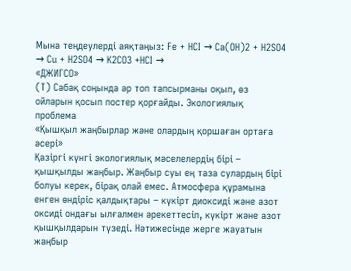Мына теңдеулерді аяқтаңыз: Fе + НСІ → Са(ОН)2 + Н2SО4 → Сu + Н2SО4 → К2СО3 +НСІ →
«ДЖИГСО»
(Т) Сабақ соңында әр топ тапсырманы оқып, өз ойларын қосып постер қорғайды. Экологиялық проблема
«Қышқыл жаңбырлар және олардың қоршаған ортаға әсері»
Қазіргі күнгі экологиялық мәселелердің бірі – қышқылды жаңбыр. Жаңбыр суы ең таза сулардың бірі болуы керек, бірақ олай емес. Атмосфера құрамына енген өндіріс қалдықтары – күкірт диоксиді және азот оксиді ондағы ылғалмен әрекеттесіп, күкірт және азот қышқылдарын түзеді. Нәтижесінде жерге жауатын жаңбыр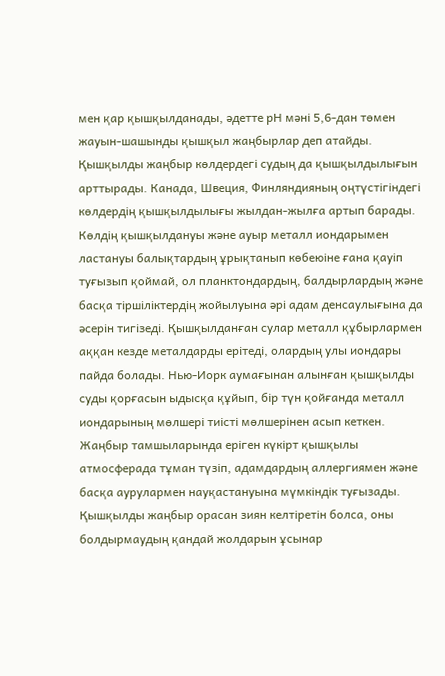мен қар қышқылданады, әдетте рН мәні 5,6-дан төмен жауын-шашынды қышқыл жаңбырлар деп атайды. Қышқылды жаңбыр көлдердегі судың да қышқылдылығын арттырады. Канада, Швеция, Финляндияның оңтүстігіндегі көлдердің қышқылдылығы жылдан-жылға артып барады. Көлдің қышқылдануы және ауыр металл иондарымен ластануы балықтардың ұрықтанып көбеюіне ғана қауіп туғызып қоймай, ол планктондардың, балдырлардың және басқа тіршіліктердің жойылуына әрі адам денсаулығына да әсерін тигізеді. Қышқылданған сулар металл құбырлармен аққан кезде металдарды ерітеді, олардың улы иондары пайда болады. Нью-Иорк аумағынан алынған қышқылды суды қорғасын ыдысқа құйып, бір түн қойғанда металл иондарының мөлшері тиісті мөлшерінен асып кеткен. Жаңбыр тамшыларында еріген күкірт қышқылы атмосферада тұман түзіп, адамдардың аллергиямен және басқа аурулармен науқастануына мүмкіндік туғызады.
Қышқылды жаңбыр орасан зиян келтіретін болса, оны болдырмаудың қандай жолдарын ұсынар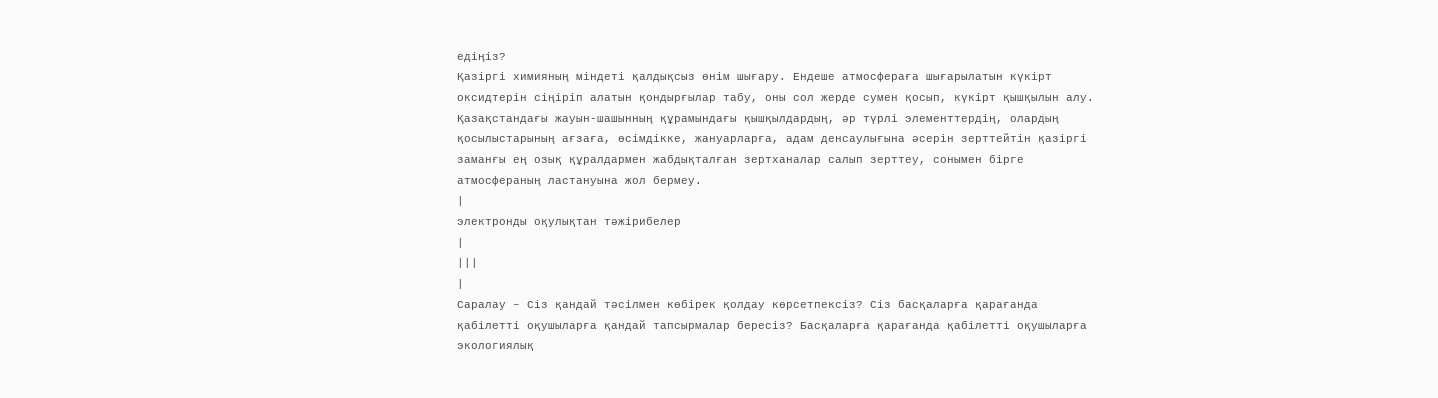едіңіз?
Қазіргі химияның міндеті қалдықсыз өнім шығару. Ендеше атмосфераға шығарылатын күкірт оксидтерін сіңіріп алатын қондырғылар табу, оны сол жерде сумен қосып, күкірт қышқылын алу. Қазақстандағы жауын-шашынның құрамындағы қышқылдардың, әр түрлі элементтердің, олардың қосылыстарының ағзаға, өсімдікке, жануарларға, адам денсаулығына әсерін зерттейтін қазіргі заманғы ең озық құралдармен жабдықталған зертханалар салып зерттеу, сонымен бірге атмосфераның ластануына жол бермеу.
|
электронды оқулықтан тәжірибелер
|
|||
|
Саралау – Сіз қандай тəсілмен көбірек қолдау көрсетпексіз? Сіз басқаларға қарағанда қабілетті оқушыларға қандай тапсырмалар бересіз? Басқаларға қарағанда қабілетті оқушыларға экологиялық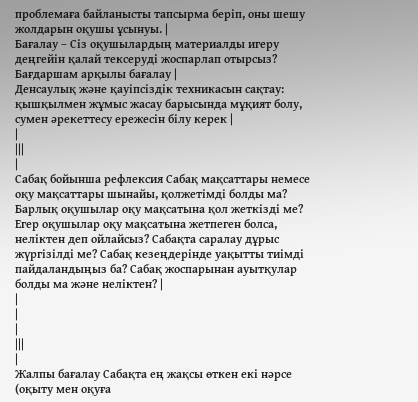проблемаға байланысты тапсырма беріп, оны шешу жолдарын оқушы ұсынуы. |
Бағалау – Сіз оқушылардың материалды игеру деңгейін қалай тексеруді жоспарлап отырсыз?
Бағдаршам арқылы бағалау |
Денсаулық жəне қауіпсіздік техникасын сақтау: қышқылмен жұмыс жасау барысында мұқият болу, сумен әрекеттесу ережесін білу керек |
|
|||
|
Сабақ бойынша рефлексия Сабақ мақсаттары немесе оқу мақсаттары шынайы, қолжетімді болды ма? Барлық оқушылар оқу мақсатына қол жеткізді ме? Егер оқушылар оқу мақсатына жетпеген болса, неліктен деп ойлайсыз? Сабақта саралау дұрыс жүргізілді ме? Сабақ кезеңдерінде уақытты тиімді пайдаландыңыз ба? Сабақ жоспарынан ауытқулар болды ма жəне неліктен? |
|
|
|
|||
|
Жалпы бағалау Сабақта ең жақсы өткен екі нəрсе (оқыту мен оқуға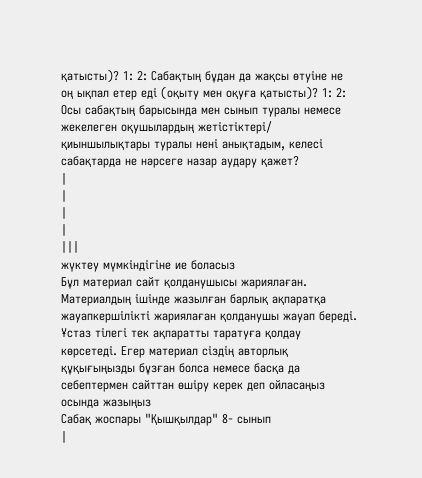қатысты)? 1: 2: Сабақтың бұдан да жақсы өтуіне не оң ықпал етер еді (оқыту мен оқуға қатысты)? 1: 2: Осы сабақтың барысында мен сынып туралы немесе жекелеген оқушылардың жетістіктері/ қиыншылықтары туралы нені анықтадым, келесі сабақтарда не нəрсеге назар аудару қажет?
|
|
|
|
|||
жүктеу мүмкіндігіне ие боласыз
Бұл материал сайт қолданушысы жариялаған. Материалдың ішінде жазылған барлық ақпаратқа жауапкершілікті жариялаған қолданушы жауап береді. Ұстаз тілегі тек ақпаратты таратуға қолдау көрсетеді. Егер материал сіздің авторлық құқығыңызды бұзған болса немесе басқа да себептермен сайттан өшіру керек деп ойласаңыз осында жазыңыз
Сабақ жоспары "Қышқылдар" 8- сынып
|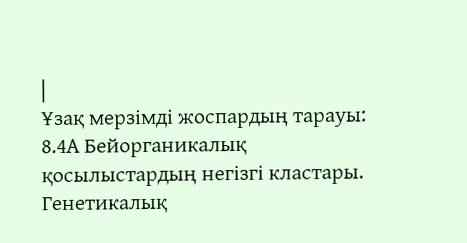|
Ұзақ мерзімді жоспардың тарауы: 8.4А Бейорганикалық қосылыстардың негізгі кластары. Генетикалық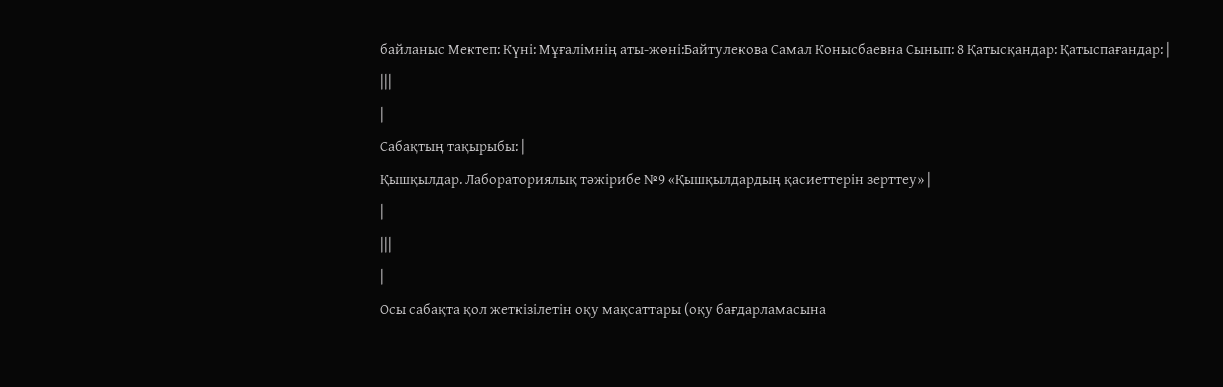байланыс Мектеп: Күні: Мұғалімнің аты-жөні:Байтулекова Самал Конысбаевна Сынып: 8 Қатысқандар: Қатыспағандар: |
|||
|
Сабақтың тақырыбы: |
Қышқылдар. Лабораториялық тәжірибе №9 «Қышқылдардың қасиеттерін зерттеу» |
|
|||
|
Осы сабақта қол жеткізілетін оқу мақсаттары (оқу бағдарламасына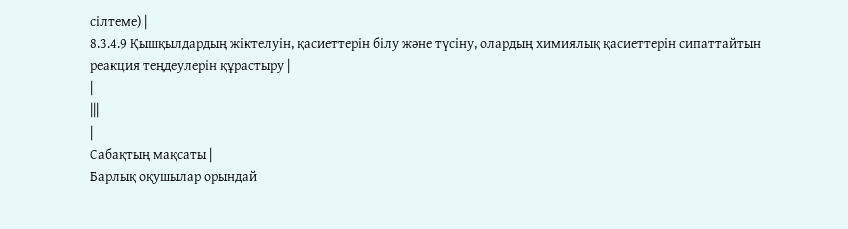сілтеме) |
8.3.4.9 Қышқылдардың жіктелуін, қасиеттерін білу және түсіну, олардың химиялық қасиеттерін сипаттайтын реакция теңдеулерін құрастыру |
|
|||
|
Сабақтың мақсаты |
Барлық оқушылар орындай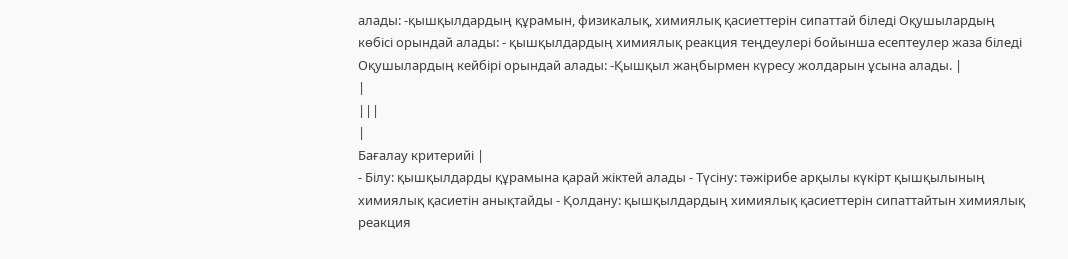алады: -қышқылдардың құрамын, физикалық, химиялық қасиеттерін сипаттай біледі Оқушылардың көбісі орындай алады: - қышқылдардың химиялық реакция теңдеулері бойынша есептеулер жаза біледі Оқушылардың кейбірі орындай алады: -Қышқыл жаңбырмен күресу жолдарын ұсына алады. |
|
|||
|
Бағалау критерийі |
- Білу: қышқылдарды құрамына қарай жіктей алады - Түсіну: тәжірибе арқылы күкірт қышқылының химиялық қасиетін анықтайды - Қолдану: қышқылдардың химиялық қасиеттерін сипаттайтын химиялық реакция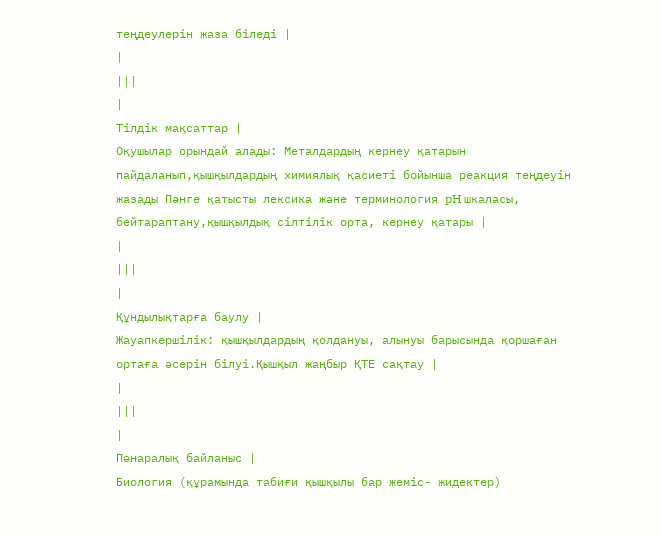теңдеулерін жаза біледі |
|
|||
|
Тілдік мақсаттар |
Оқушылар орындай алады: Металдардың кернеу қатарын пайдаланып,қышқылдардың химиялық қасиеті бойынша реакция теңдеуін жазады Пәнге қатысты лексика және терминология pH шкаласы, бейтараптану,қышқылдық сілтілік орта, кернеу қатары |
|
|||
|
Құндылықтарға баулу |
Жауапкершілік: қышқылдардың қолдануы, алынуы барысында қоршаған ортаға әсерін білуі.Қышқыл жаңбыр ҚТЕ сақтау |
|
|||
|
Пəнаралық байланыс |
Биология (құрамында табиғи қышқылы бар жеміс- жидектер)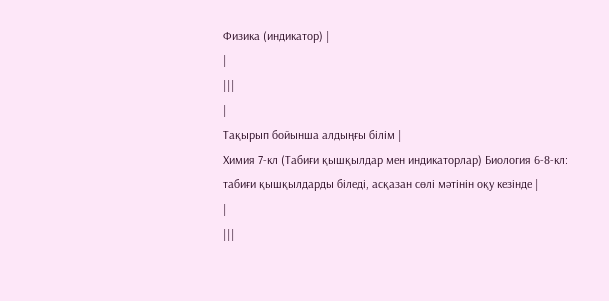Физика (индикатор) |
|
|||
|
Тақырып бойынша алдыңғы білім |
Химия 7-кл (Табиғи қышқылдар мен индикаторлар) Биология 6-8-кл: табиғи қышқылдарды біледі, асқазан сөлі мәтінін оқу кезінде |
|
|||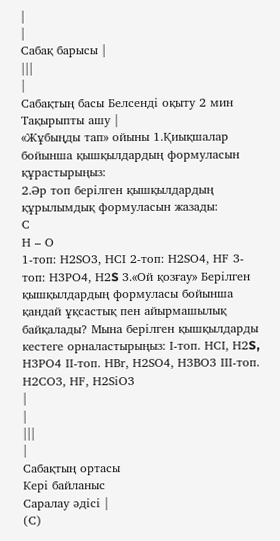|
|
Сабақ барысы |
|||
|
Сабақтың басы Белсенді оқыту 2 мин Тақырыпты ашу |
«Жұбыңды тап» ойыны 1.Қиықшалар бойынша қышқылдардың формуласын құрастырыңыз:
2.Әр топ берілген қышқылдардың құрылымдық формуласын жазады:
С
Н – О
1-топ: Н2SО3, НСІ 2-топ: Н2SО4, НF 3-топ: Н3РО4, Н2S 3.«Ой қозғау» Берілген қышқылдардың формуласы бойынша қандай ұқсастық пен айырмашылық байқалады? Мына берілген қышқылдарды кестеге орналастырыңыз: І-топ. НСІ, Н2S, Н3РО4 ІІ-топ. НВr, Н2SО4, Н3ВО3 ІІІ-топ. Н2СО3, НF, Н2SіО3
|
|
|||
|
Сабақтың ортасы
Кері байланыс
Саралау әдісі |
(С)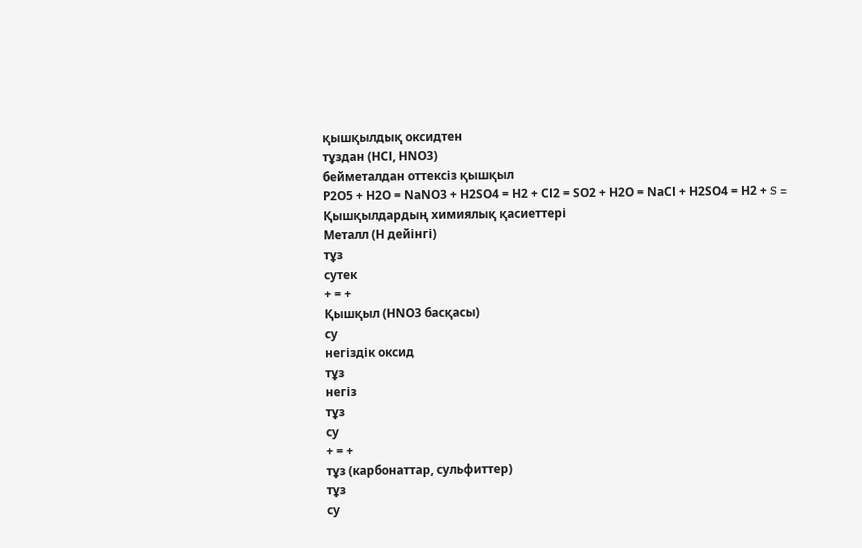қышқылдық оксидтен
тұздан (НСІ, НNО3)
бейметалдан оттексіз қышқыл
Р2О5 + Н2О = NаNО3 + Н2SО4 = Н2 + СІ2 = SО2 + Н2О = NаСІ + Н2SО4 = Н2 + S =
Қышқылдардың химиялық қасиеттері
Металл (Н дейінгі)
тұз
сутек
+ = +
Қышқыл (НNО3 басқасы)
су
негіздік оксид
тұз
негіз
тұз
су
+ = +
тұз (карбонаттар, сульфиттер)
тұз
су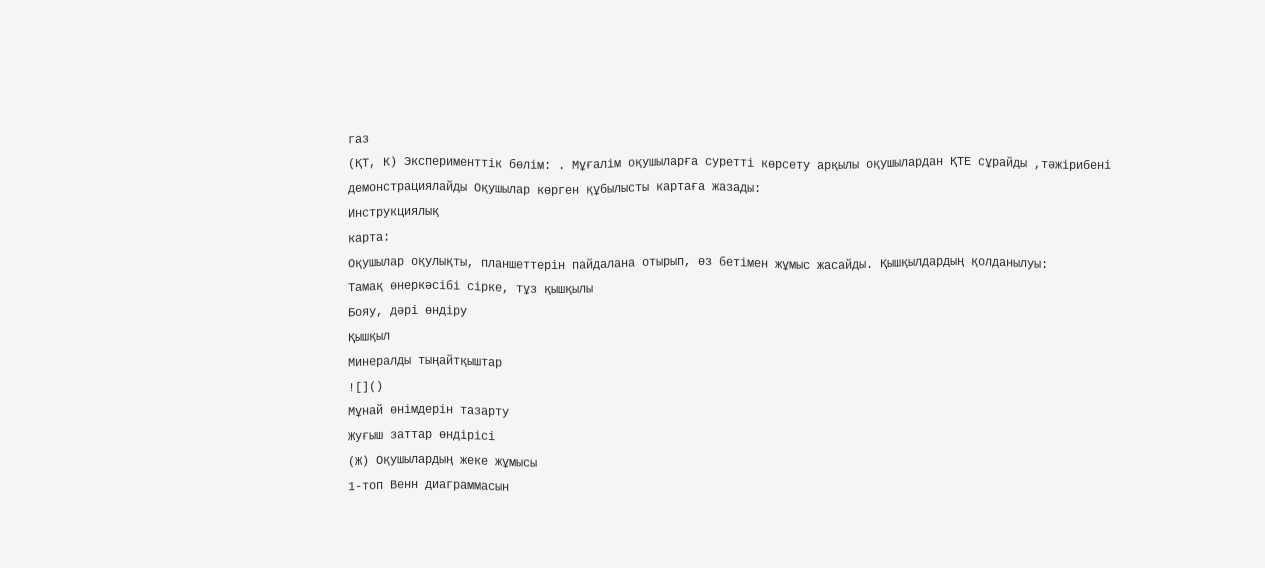газ
(ҚТ, К) Эксперименттік бөлім: . Мұғалім оқушыларға суретті көрсету арқылы оқушылардан ҚТЕ сұрайды ,тәжірибені демонстрациялайды Оқушылар көрген құбылысты картаға жазады:
Инструкциялық
карта:
Оқушылар оқулықты, планшеттерін пайдалана отырып, өз бетімен жұмыс жасайды. Қышқылдардың қолданылуы:
Тамақ өнеркәсібі сірке, тұз қышқылы
Бояу, дәрі өндіру
Қышқыл
Минералды тыңайтқыштар
![]()
Мұнай өнімдерін тазарту
Жуғыш заттар өндірісі
(Ж) Оқушылардың жеке жұмысы
1-топ Венн диаграммасын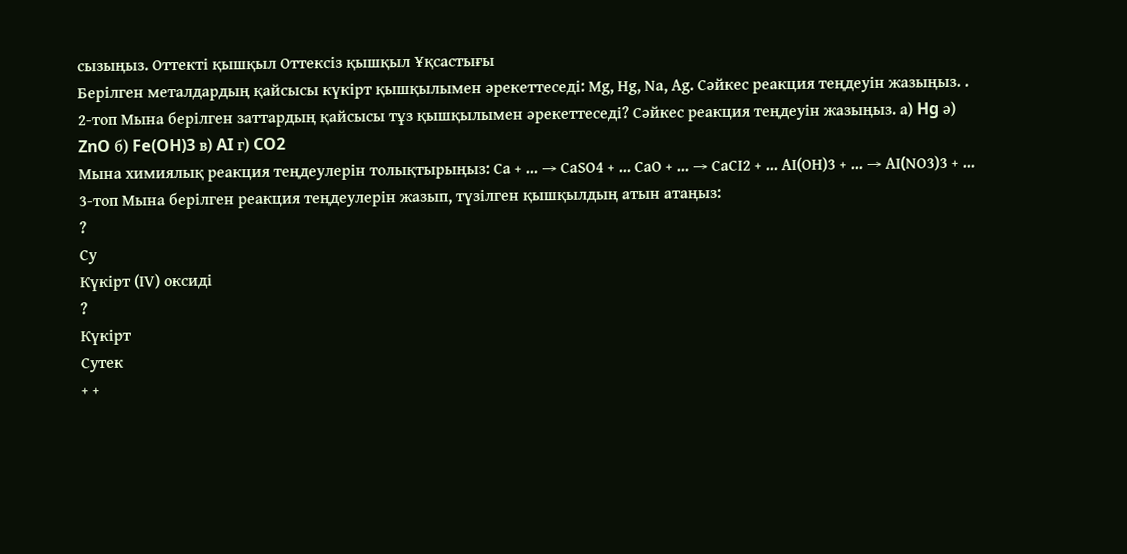сызыңыз. Оттекті қышқыл Оттексіз қышқыл Ұқсастығы
Берілген металдардың қайсысы күкірт қышқылымен әрекеттеседі: Мg, Нg, Nа, Аg. Сәйкес реакция теңдеуін жазыңыз. .
2-топ Мына берілген заттардың қайсысы тұз қышқылымен әрекеттеседі? Сәйкес реакция теңдеуін жазыңыз. а) Hg ә) ZnO б) Fe(OH)3 в) AI г) CO2
Мына химиялық реакция теңдеулерін толықтырыңыз: Са + ... → СаSО4 + ... СаО + ... → СаСІ2 + ... АІ(ОН)3 + ... → АІ(NО3)3 + ...
3-топ Мына берілген реакция теңдеулерін жазып, түзілген қышқылдың атын атаңыз:
?
Су
Күкірт (ІV) оксиді
?
Күкірт
Сутек
+ +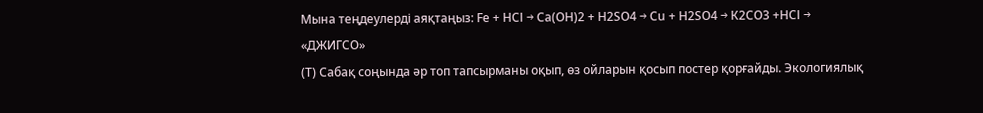Мына теңдеулерді аяқтаңыз: Fе + НСІ → Са(ОН)2 + Н2SО4 → Сu + Н2SО4 → К2СО3 +НСІ →
«ДЖИГСО»
(Т) Сабақ соңында әр топ тапсырманы оқып, өз ойларын қосып постер қорғайды. Экологиялық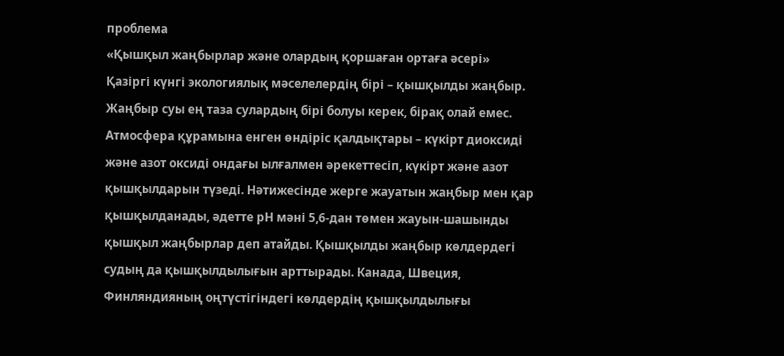проблема
«Қышқыл жаңбырлар және олардың қоршаған ортаға әсері»
Қазіргі күнгі экологиялық мәселелердің бірі – қышқылды жаңбыр. Жаңбыр суы ең таза сулардың бірі болуы керек, бірақ олай емес. Атмосфера құрамына енген өндіріс қалдықтары – күкірт диоксиді және азот оксиді ондағы ылғалмен әрекеттесіп, күкірт және азот қышқылдарын түзеді. Нәтижесінде жерге жауатын жаңбыр мен қар қышқылданады, әдетте рН мәні 5,6-дан төмен жауын-шашынды қышқыл жаңбырлар деп атайды. Қышқылды жаңбыр көлдердегі судың да қышқылдылығын арттырады. Канада, Швеция, Финляндияның оңтүстігіндегі көлдердің қышқылдылығы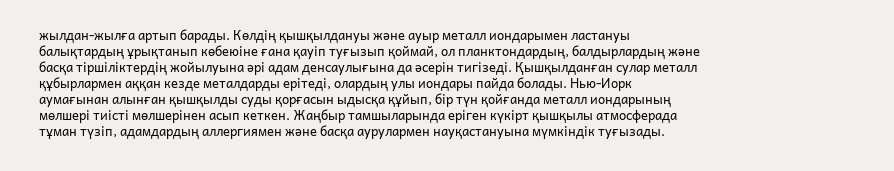жылдан-жылға артып барады. Көлдің қышқылдануы және ауыр металл иондарымен ластануы балықтардың ұрықтанып көбеюіне ғана қауіп туғызып қоймай, ол планктондардың, балдырлардың және басқа тіршіліктердің жойылуына әрі адам денсаулығына да әсерін тигізеді. Қышқылданған сулар металл құбырлармен аққан кезде металдарды ерітеді, олардың улы иондары пайда болады. Нью-Иорк аумағынан алынған қышқылды суды қорғасын ыдысқа құйып, бір түн қойғанда металл иондарының мөлшері тиісті мөлшерінен асып кеткен. Жаңбыр тамшыларында еріген күкірт қышқылы атмосферада тұман түзіп, адамдардың аллергиямен және басқа аурулармен науқастануына мүмкіндік туғызады.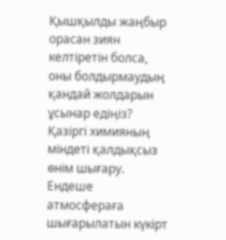Қышқылды жаңбыр орасан зиян келтіретін болса, оны болдырмаудың қандай жолдарын ұсынар едіңіз?
Қазіргі химияның міндеті қалдықсыз өнім шығару. Ендеше атмосфераға шығарылатын күкірт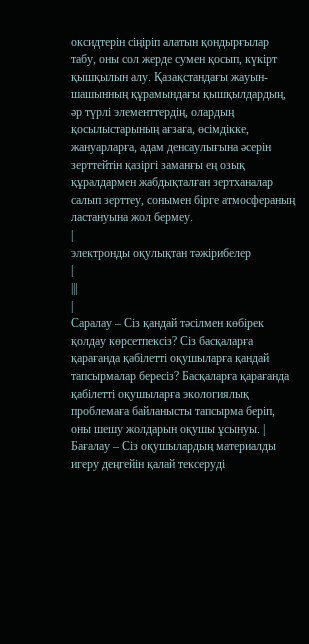оксидтерін сіңіріп алатын қондырғылар табу, оны сол жерде сумен қосып, күкірт қышқылын алу. Қазақстандағы жауын-шашынның құрамындағы қышқылдардың, әр түрлі элементтердің, олардың қосылыстарының ағзаға, өсімдікке, жануарларға, адам денсаулығына әсерін зерттейтін қазіргі заманғы ең озық құралдармен жабдықталған зертханалар салып зерттеу, сонымен бірге атмосфераның ластануына жол бермеу.
|
электронды оқулықтан тәжірибелер
|
|||
|
Саралау – Сіз қандай тəсілмен көбірек қолдау көрсетпексіз? Сіз басқаларға қарағанда қабілетті оқушыларға қандай тапсырмалар бересіз? Басқаларға қарағанда қабілетті оқушыларға экологиялық проблемаға байланысты тапсырма беріп, оны шешу жолдарын оқушы ұсынуы. |
Бағалау – Сіз оқушылардың материалды игеру деңгейін қалай тексеруді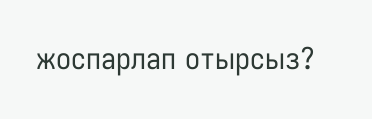жоспарлап отырсыз?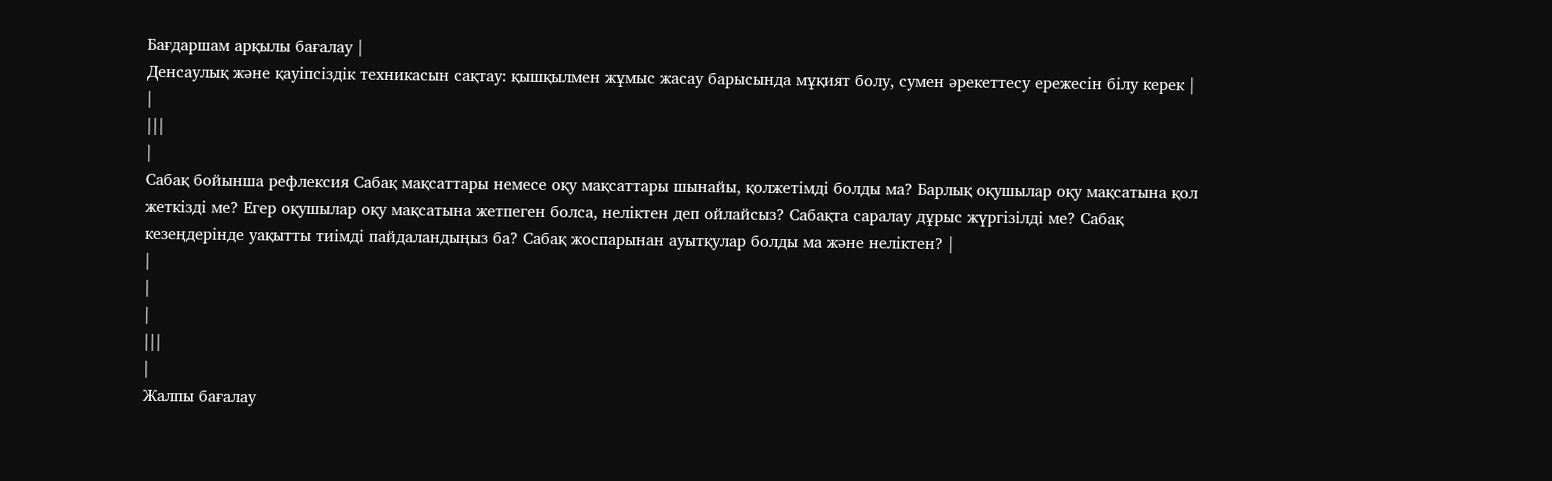Бағдаршам арқылы бағалау |
Денсаулық жəне қауіпсіздік техникасын сақтау: қышқылмен жұмыс жасау барысында мұқият болу, сумен әрекеттесу ережесін білу керек |
|
|||
|
Сабақ бойынша рефлексия Сабақ мақсаттары немесе оқу мақсаттары шынайы, қолжетімді болды ма? Барлық оқушылар оқу мақсатына қол жеткізді ме? Егер оқушылар оқу мақсатына жетпеген болса, неліктен деп ойлайсыз? Сабақта саралау дұрыс жүргізілді ме? Сабақ кезеңдерінде уақытты тиімді пайдаландыңыз ба? Сабақ жоспарынан ауытқулар болды ма жəне неліктен? |
|
|
|
|||
|
Жалпы бағалау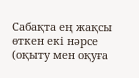Сабақта ең жақсы өткен екі нəрсе (оқыту мен оқуға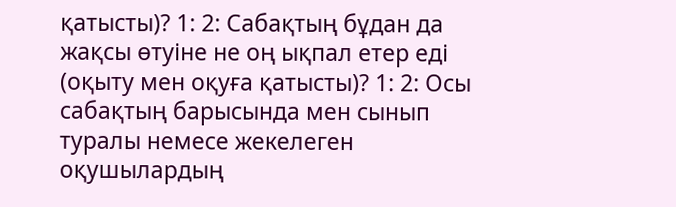қатысты)? 1: 2: Сабақтың бұдан да жақсы өтуіне не оң ықпал етер еді (оқыту мен оқуға қатысты)? 1: 2: Осы сабақтың барысында мен сынып туралы немесе жекелеген оқушылардың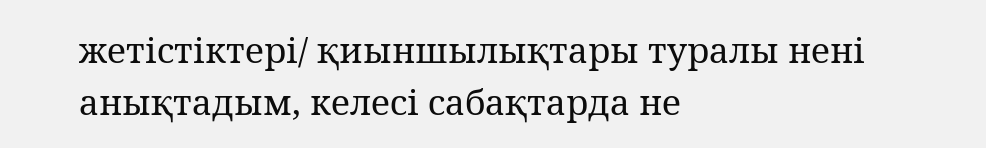жетістіктері/ қиыншылықтары туралы нені анықтадым, келесі сабақтарда не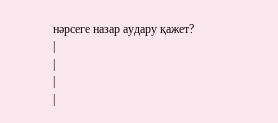нəрсеге назар аудару қажет?
|
|
|
|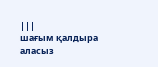|||
шағым қалдыра аласыз